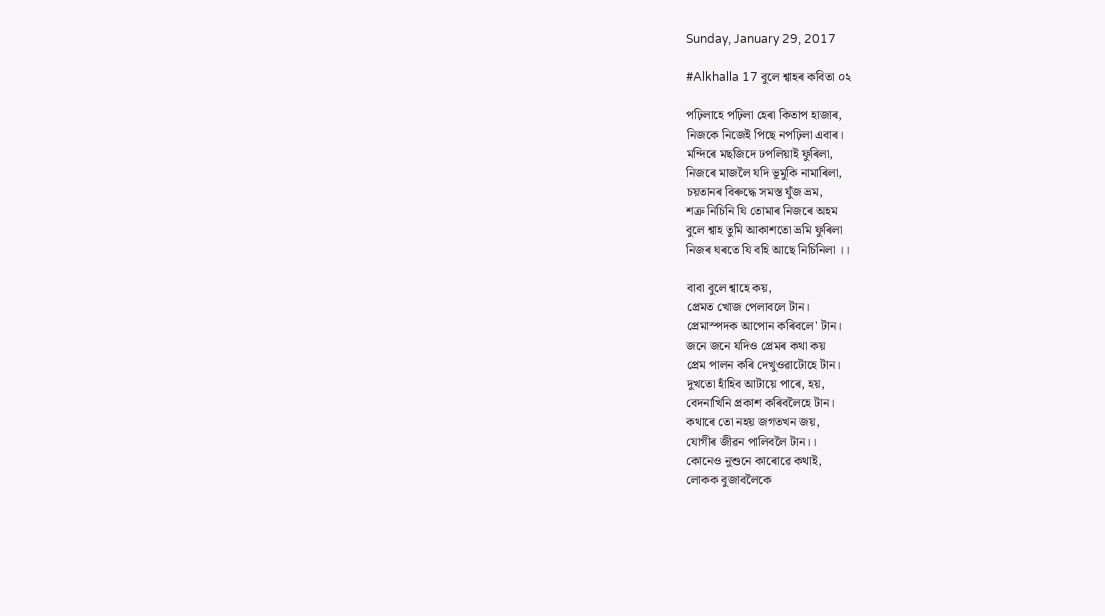Sunday, January 29, 2017

#Alkhalla 17 বুলে শ্বাহৰ কবিতা ০২

পঢ়িলাহে পঢ়িলা হেৰা কিতাপ হাজাৰ,
নিজকে নিজেই পিছে নপঢ়িলা এবাৰ।
মন্দিৰে মছজিদে ঢপলিয়াই ফুৰিলা,
নিজৰে মাজলৈ যদি ভূমুকি নামাৰিলা,
চয়তানৰ বিৰুদ্ধে সমস্ত যুঁজ ভ্ৰম,
শত্ৰু নিচিনি যি তোমাৰ নিজৰে অহম
বুলে শ্বাহ তুমি আকাশতো ভ্ৰমি ফুৰিলা
নিজৰ ঘৰতে যি বহি আছে নিচিনিলা ।।

বাবা বুলে শ্বাহে কয়,
প্ৰেমত খোজ পেলাবলে টান।
প্ৰেমাস্পদক আপোন কৰিবলে' টান।
জনে জনে যদিও প্ৰেমৰ কথা কয়
প্ৰেম পালন কৰি দেখুওৱাটোহে টান।
দুখতো হাঁহিব আটায়ে পাৰে, হয়,
বেদনাখিনি প্ৰকাশ কৰিবলৈহে টান।
কথাৰে তো নহয় জগতখন জয়,
যোগীৰ জীৱন পালিবলৈ টান।।
কোনেও নুশুনে কাৰোৱে কথাই,
লোকক বুজাবলৈকে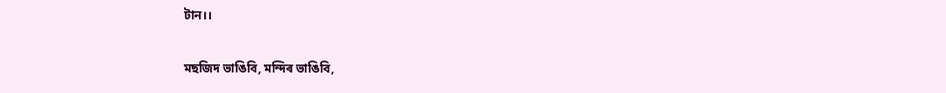টান।।

মছজিদ ভাঙিবি, মন্দিৰ ভাঙিবি,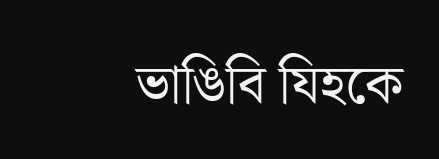ভাঙিবি যিহকে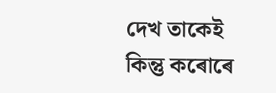দেখ তাকেই
কিন্তু কৰোৰে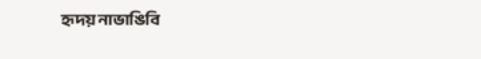হৃদয় নাভাঙিবি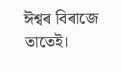ঈশ্বৰ বিৰাজে তাতেই।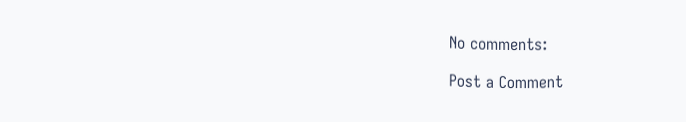No comments:

Post a Comment